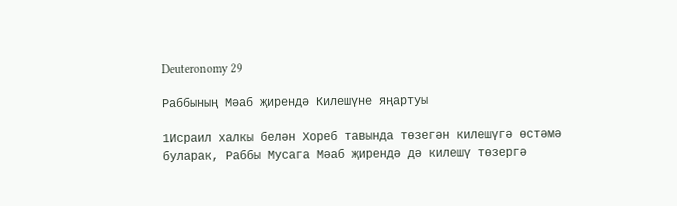Deuteronomy 29

Раббының Мәаб җирендә Килешүне яңартуы

1Исраил халкы белән Хореб тавында төзегән килешүгә өстәмә буларак, Раббы Мусага Мәаб җирендә дә килешү төзергә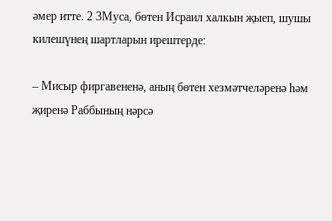әмер итте. 2 3Муса, бөтен Исраил халкын җыеп, шушы килешүнең шартларын ирештерде:

– Мисыр фиргавененә, аның бөтен хезмәтчеләренә һәм җиренә Раббының нәрсә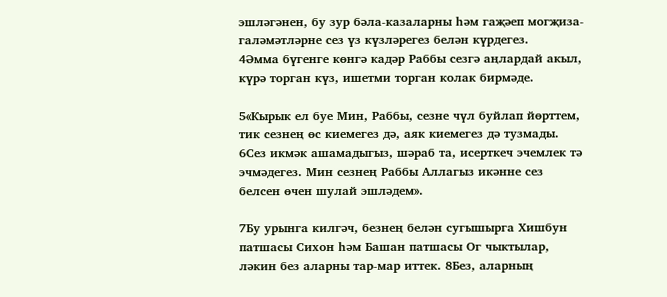эшләгәнен, бу зур бәла-казаларны һәм гаҗәеп могҗиза-галәмәтләрне сез үз күзләрегез белән күрдегез.
4Әмма бүгенге көнгә кадәр Раббы сезгә аңлардай акыл, күрә торган күз, ишетми торган колак бирмәде.

5«Кырык ел буе Мин, Раббы, сезне чүл буйлап йөрттем, тик сезнең өс киемегез дә, аяк киемегез дә тузмады. 6Сез икмәк ашамадыгыз, шәраб та, исерткеч эчемлек тә эчмәдегез. Мин сезнең Раббы Аллагыз икәнне сез белсен өчен шулай эшләдем».

7Бу урынга килгәч, безнең белән сугышырга Хишбун патшасы Сихон һәм Башан патшасы Ог чыктылар, ләкин без аларны тар-мар иттек. 8Без, аларның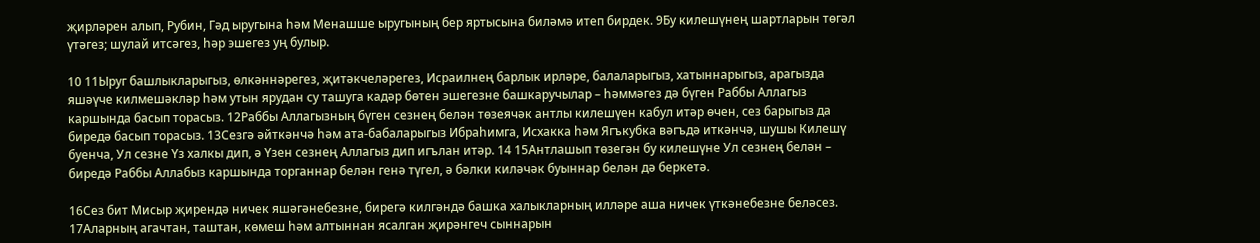җирләрен алып, Рубин, Гәд ыругына һәм Менашше ыругының бер яртысына биләмә итеп бирдек. 9Бу килешүнең шартларын төгәл үтәгез; шулай итсәгез, һәр эшегез уң булыр.

10 11Ыруг башлыкларыгыз, өлкәннәрегез, җитәкчеләрегез, Исраилнең барлык ирләре, балаларыгыз, хатыннарыгыз, арагызда яшәүче килмешәкләр һәм утын ярудан су ташуга кадәр бөтен эшегезне башкаручылар – һәммәгез дә бүген Раббы Аллагыз каршында басып торасыз. 12Раббы Аллагызның бүген сезнең белән төзеячәк антлы килешүен кабул итәр өчен, сез барыгыз да биредә басып торасыз. 13Сезгә әйткәнчә һәм ата-бабаларыгыз Ибраһимга, Исхакка һәм Ягъкубка вәгъдә иткәнчә, шушы Килешү буенча, Ул сезне Үз халкы дип, ә Үзен сезнең Аллагыз дип игълан итәр. 14 15Антлашып төзегән бу килешүне Ул сезнең белән – биредә Раббы Аллабыз каршында торганнар белән генә түгел, ә бәлки киләчәк буыннар белән дә беркетә.

16Сез бит Мисыр җирендә ничек яшәгәнебезне, бирегә килгәндә башка халыкларның илләре аша ничек үткәнебезне беләсез. 17Аларның агачтан, таштан, көмеш һәм алтыннан ясалган җирәнгеч сыннарын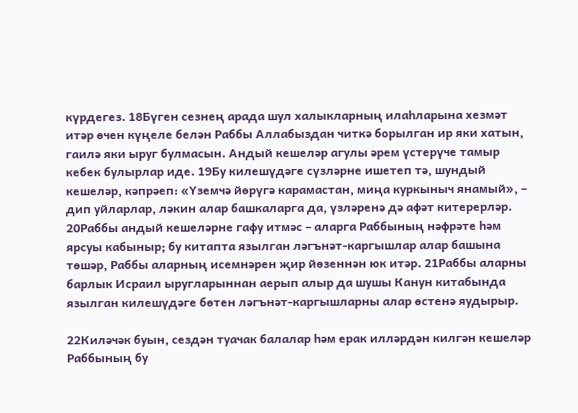күрдегез. 18Бүген сезнең арада шул халыкларның илаһларына хезмәт итәр өчен күңеле белән Раббы Аллабыздан читкә борылган ир яки хатын, гаилә яки ыруг булмасын. Андый кешеләр агулы әрем үстерүче тамыр кебек булырлар иде. 19Бу килешүдәге сүзләрне ишетеп тә, шундый кешеләр, кәпрәеп: «Үземчә йөрүгә карамастан, миңа куркыныч янамый», – дип уйларлар, ләкин алар башкаларга да, үзләренә дә афәт китерерләр. 20Раббы андый кешеләрне гафу итмәс – аларга Раббының нәфрәте һәм ярсуы кабыныр; бу китапта язылган ләгънәт-каргышлар алар башына төшәр, Раббы аларның исемнәрен җир йөзеннән юк итәр. 21Раббы аларны барлык Исраил ыругларыннан аерып алыр да шушы Канун китабында язылган килешүдәге бөтен ләгънәт-каргышларны алар өстенә яудырыр.

22Киләчәк буын, сездән туачак балалар һәм ерак илләрдән килгән кешеләр Раббының бу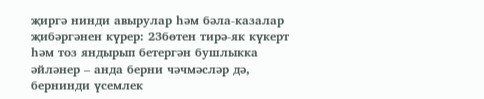җиргә нинди авырулар һәм бәла-казалар җибәргәнен күрер: 23бөтен тирә-як күкерт һәм тоз яндырып бетергән бушлыкка әйләнер – анда берни чәчмәсләр дә, бернинди үсемлек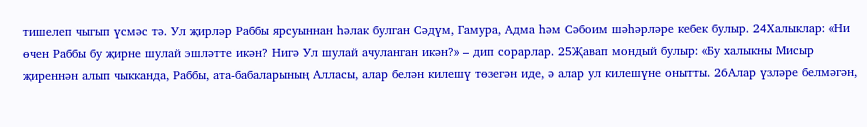тишелеп чыгып үсмәс тә. Ул җирләр Раббы ярсуыннан һәлак булган Сәдүм, Гамура, Адма һәм Сәбоим шәһәрләре кебек булыр. 24Халыклар: «Ни өчен Раббы бу җирне шулай эшләтте икән? Нигә Ул шулай ачуланган икән?» – дип сорарлар. 25Җавап мондый булыр: «Бу халыкны Мисыр җиреннән алып чыкканда, Раббы, ата-бабаларының Алласы, алар белән килешү төзегән иде, ә алар ул килешүне онытты. 26Алар үзләре белмәгән,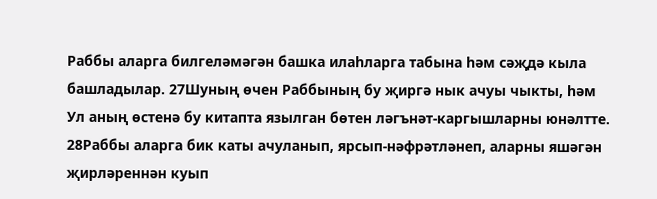Раббы аларга билгеләмәгән башка илаһларга табына һәм сәҗдә кыла башладылар. 27Шуның өчен Раббының бу җиргә нык ачуы чыкты, һәм Ул аның өстенә бу китапта язылган бөтен ләгънәт-каргышларны юнәлтте. 28Раббы аларга бик каты ачуланып, ярсып-нәфрәтләнеп, аларны яшәгән җирләреннән куып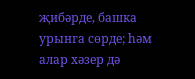җибәрде, башка урынга сөрде; һәм алар хәзер дә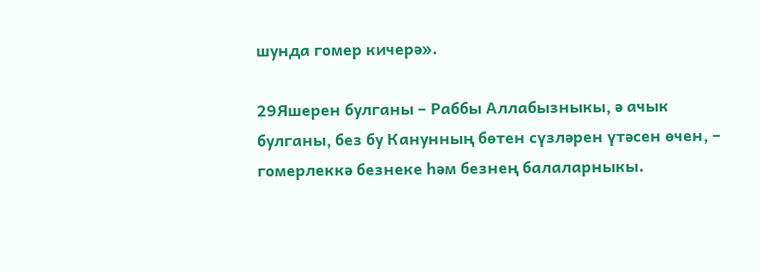шунда гомер кичерә».

29Яшерен булганы – Раббы Аллабызныкы, ә ачык булганы, без бу Канунның бөтен сүзләрен үтәсен өчен, – гомерлеккә безнеке һәм безнең балаларныкы.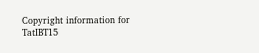Copyright information for TatIBT15